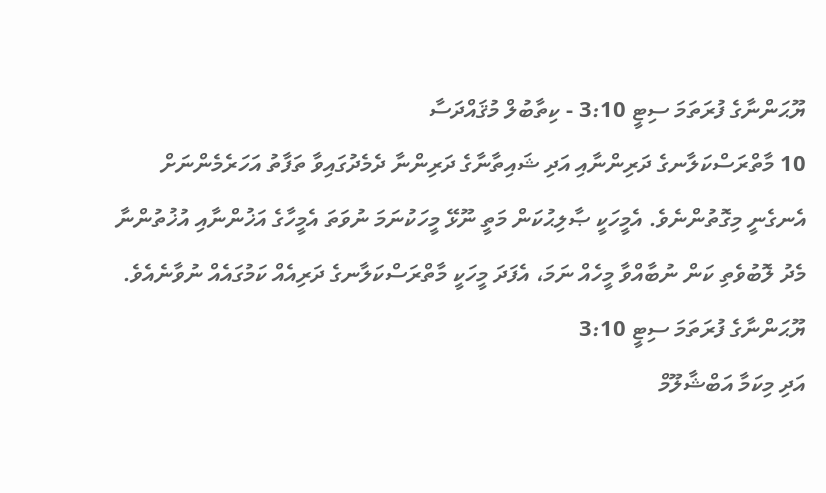ޔޫޙަންނާގެ ފުރަތަމަ ސިޓީ 3:10 - ކިތާބުލް މުޤައްދަސާ
10 މާތްރަސްކަލާނގެ ދަރިންނާއި އަދި ޝައިތާނާގެ ދަރިންނާ ދެމެދުގައިވާ ތަފާތު އަހަރެމެންނަށް އެނގެނީ މިގޮތުންނެވެ. އެމީހަކީ ޞާލިޙުކަން މަތީ ނޫޅޭ މީހަކުނަމަ ނުވަތަ އެމީހާގެ އަޚުންނާއި އުޚުތުންނާ މެދު ލޮބުވެތި ކަން ނުބާއްވާ މީހެއް ނަމަ، އެފަދަ މީހަކީ މާތްރަސްކަލާނގެ ދަރިއެއް ކަމުގައެއް ނުވާނެއެވެ.
ޔޫޙަންނާގެ ފުރަތަމަ ސިޓީ 3:10
އަދި މިކަމާ އަބްޝާލޫމް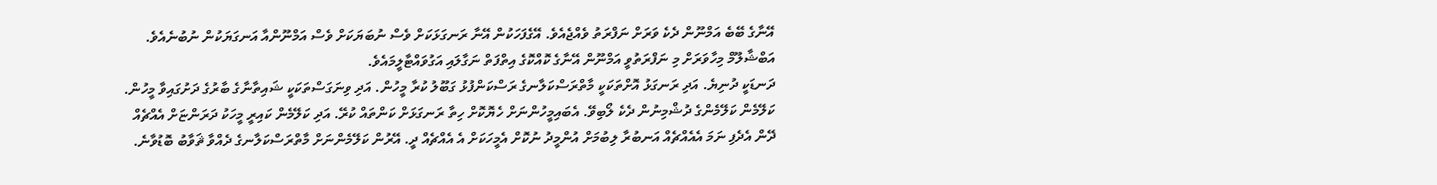އޭނާގެ ބޭބެ އަމްނޫން ދެކެ ވަރަށް ނަފްރަތު ވެއްޖެއެވެ. އޭގެފަހަކުން އޭނާ ރަނގަޅަކަށް ވެސް ނުބަޔަކަށް ވެސް އަމްނޫންއާ އަނގަޔަކުން ނުބުނެއެވެ. އަބްޝާލޫމް މިހާވަރަށް މި ނަފްރަތުވީ އަމްނޫން އޭނާގެ ކޮއްކޮގެ އިތްފަތް ނަގާލައި އަގުވައްޓާލީމައެވެ.
ދަނޑަކީ ދުނިޔެ. އަދި ރަނގަޅު އޮށްތަކަކީ މާތްރަސްކަލާނގެ ރަސްކަންފުޅު ގަބޫލު ކުރާ މީހުން. އަދި ވިނަގަސްތަކަކީ ޝައިތާނާގެ ބާރުގެ ދަށުގައިވާ މީހުން.
ކަލޭމެން ކަލޭމެންގެ ދުޝްމިނުން ދެކެ ލޯބިވޭ. އެބައިމީހުންނަށް ހެޔޮކޮށް ހިތާ ރަނގަޅަށް ކަންތައް ކުރޭ. އަދި ކަލޭމެން ކައިރީ މީހަކު ދަރަންޏަށް އެއްޗެއް ދޭން އެދެފި ނަމަ އެއެއްޗެއް އަނބުރާ ލިބުމަށް އުންމީދު ނުކޮށް އެމީހަކަށް އެ އެއްޗެއް ދީ. އޭރުން ކަލޭމެންނަށް މާތްރަސްކަލާނގެ ދެއްވާ ޘަވާބު ބޮޑުވާނެ.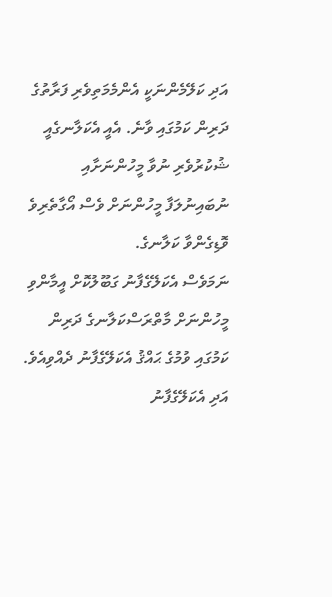އަދި ކަލޭމެންނަކީ އެންމެމަތިވެރި ފަރާތުގެ ދަރިން ކަމުގައި ވާނެ. އެއީ އެކަލާނގެއީ ޝުކުރުވެރި ނުވާ މީހުންނަށާއި ނުބައިނުލަފާ މީހުންނަށް ވެސް އޯގާތެރިވެ ވޮޑިގެންވާ ކަލާނގެ.
ނަމަވެސް އެކަލޭގެފާނު ގަބޫލުކޮށް އީމާންވި މީހުންނަށް މާތްރަސްކަލާނގެ ދަރިން ކަމުގައި ވުމުގެ ޙައްޤު އެކަލޭގެފާނު ދެއްވިއެވެ.
އަދި އެކަލޭގެފާނު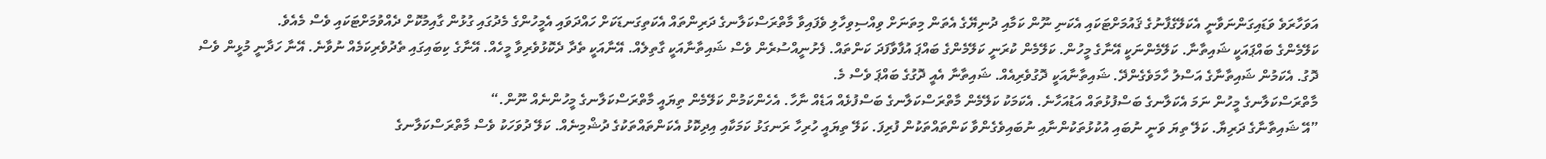އަވަހާރަވެ ވަޑައިގަންނަވާނީ އެކަލޭގެފާނުގެ ޤައުމަށްޓަކައި އެކަނި ނޫން ކަމާއި ދުނިޔޭގެ އެތަން މިތަނަށް ވިއްސިވިހާލި ވެފައިވާ މާތްރަސްކަލާނގެ ދަރިންތައް އެކަތިގަނޑަކަށް ހައްދަވައި އެމީހުންގެ މެދުގައި ގުޅުން ގާއިމުކޮށް ދެއްވުމަށްޓަކައި ވެސް މެއެވެ.
ކަލޭމެންގެ ބައްޕައަކީ ޝައިތާނާ. ކަލޭމެންނަކީ އޭނާގެ މީހުން. ކަލޭމެން ކުރަނީ ކަލޭމެންގެ ބައްޕަ އުފާވާފަދަ ކަންތައް. ފެށުނީއްސުރެން ވެސް ޝައިތާނާއަކީ ގާތިލެއް. އޭނާއަކީ ތެދާ ދެކޮޅުވެރިވާ މީހެއް. އޭނާގެ ކިބައިގައި ތެދުވެރިކަމެއް ނުވާނެ. އޭނާ ހަދާނީ މުޅީން ވެސް ދޮގު. އެކަމުން ޝައިތާނާގެ އަސްލު ހާމަވެގެންދޭ. ޝައިތާނާއަކީ ދޮގުވެރިއެއް. ޝައިތާނާ އެއީ ދޮގުގެ ބައްޕަ ވެސް މެ.
މާތްރަސްކަލާނގެ މީހުން ނަމަ އެކަލާނގެ ބަސްފުޅުތައް އަޑުއަހާނެ. އެކަމަކު ކަލޭމެން މާތްރަސްކަލާނގެ ބަސްފުޅެއް އަޑެއް ނާހާ. އެހެންކަމުން ކަލޭމެން ތިޔައީ މާތްރަސްކަލާނގެ މީހުންނެއް ނޫން.“
”އޭ ޝައިތާނާގެ ދަރިޔާ. ކަލޭ ތިޔަ ވަނީ ނުބައި އުކުޅުތަކުންނާއި ނުބައިވެގެންވާ ކަންތައްތަކުން ފުރިފަ. ކަލޭ ތިޔައީ ހުރިހާ ރަނގަޅު ކަމަކާއި އިދިކޮޅު އެކަންތައްތަކުގެ ދުޝްމިނެއް. ކަލޭ ދުވަހަކު ވެސް މާތްރަސްކަލާނގެ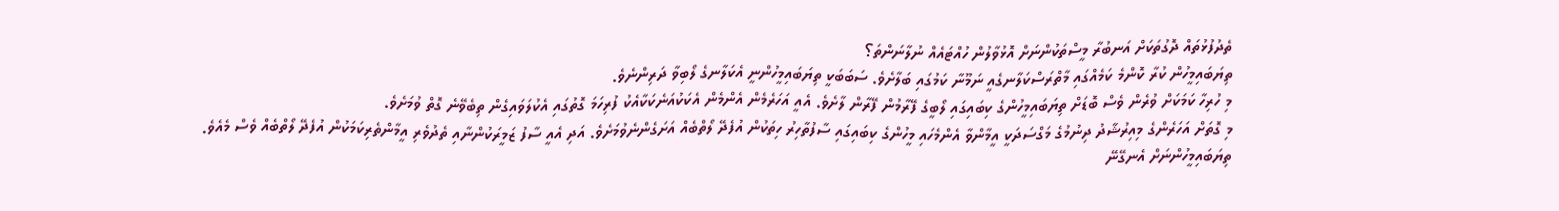ތެދުފުޅުތައް ދޮގުތަކަށް އަނބުރާ މީސްތަކުންނަށް އޮޅުވާލުން ހުއްޓައެއް ނުލާނަންތަ؟
ތިޔަބައިމީހުން ކުރާ ކޮންމެ ކަމެއްގައި މާތްރަސްކަލާނގެއީ ނަމޫނާ ކަމުގައި ބަލާށެވެ. ސަބަބަކީ ތިޔަބައިމީހުންނީ އެކަލާނގެ ލޯބިވާ ދަރިންނެވެ.
މި ހުރިހާ ކަމަކަށް ވުރެން ވެސް ބޮޑަށް ތިޔަބައިމީހުންގެ ކިބައިގައި ލޯބީގެ ފޭރާމުން ފޭރާން ލާށެވެ. އެއީ އަހަރެމެން އެންމެން އެކަކުއަނެކަކާއެކު ފުރިހަމަ ގޮތުގައި އެކުލަވައިގެން ތިބެވޭނެ ގޮތް ވުމަށެވެ.
މި ގޮތަށް އަހަރެންގެ މިއިރުޝާދު ދިނުމުގެ މަގްސަދަކީ އީމާންވާ އެންމެހައި މީހުންގެ ކިބައިގައި ސާފުތާހިރު ހިތަކުން އުފެދޭ ލޯތްބެއް އަށަގެންނެވުމަށެވެ. އަދި އެއީ ސާފު ޒަމީރަކުންނާއި ތެދުވެރި އީމާންތެރިކަމަކުން އުފެދޭ ލޯތްބެއް ވެސް މެއެވެ.
ތިޔަބައިމީހުންނަށް އެނގޭނޭ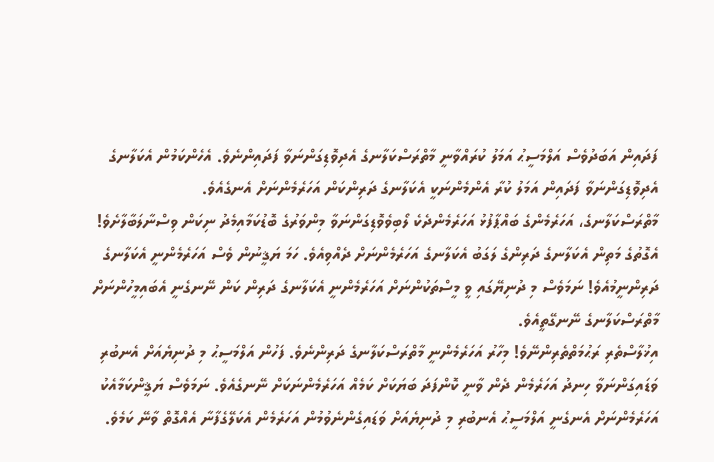ފަދައިން އަބަދުވެސް އަލްމަސީޙު އަމަލު ކުރައްވާނީ މާތްރަސްކަލާނގެ އެދިވޮޑިގަންނަވާ ފަދައިންނެވެ. އެހެންކަމުން އެކަލާނގެ އެދިވޮޑިގަންނަވާ ފަދައިން އަމަލު ކުރާ އެންމެންނަކީ އެކަލާނގެ ދަރިންކަން އަހަރެމެންނަށް އެނގެއެވެ.
މާތްރަސްކަލާނގެ، އަހަރެމެންގެ ބައްޕާފުޅު އަހަރެމެންދެކެ ލޯބިވެވޮޑިގަންނަވާ މިންވަރުގެ ބޮޑުކަމާއިމެދު ނިކަން ވިސްނާލަބާލާށެވެ! އެގޮތުގެ މަތިން އެކަލާނގެ ދަރިންގެ ލަގަބު އެކަލާނގެ އަހަރެމެންނަށް ދެއްވިއެވެ. ހަމަ ޔަޤީނުން ވެސް އަހަރެމެންނީ އެކަލާނގެ ދަރިންނީމުއެވެ! ނަމަވެސް މި ދުނިޔޭގައި ވީ މީސްތަކުންނަށް އަހަރެމެންނީ އެކަލާނގެ ދަރިން ކަން ނޭނގެނީ އެބައިމީހުންނަށް މާތްރަސްކަލާނގެ ނޭނގޭތީއެވެ.
އިޚުލާސްތެރި ރަޙުމަތްތެރިންނޭވެ! މިހާރު އަހަރެމެންނީ މާތްރަސްކަލާނގެ ދަރިންނެވެ. ފަހުން އަލްމަސީޙު މި ދުނިޔެއަށް އެނބުރި ވަޑައިގަންނަވާ ހިނދު އަހަރެމެން ދެން ވާނީ ކޮންފަދަ ބަޔަކަށް ކަމެއް އަހަރެމެންނަކަށް ނޭނގެއެވެ. ނަމަވެސް ޔަޤީންކަމާއެކު އަހަރެމެންނަށް އެނގެނީ އަލްމަސީޙު އެނބުރި މި ދުނިޔެއަށް ވަޑައިގެންނެވުމުން އަހަރެމެން އެކަލޭގެފާނާ އެއްގޮތް ވާނޭ ކަމެވެ.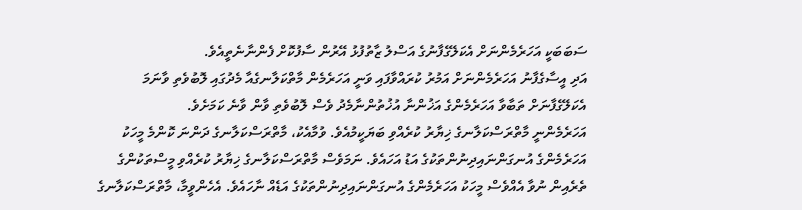ސަބަބަކީ އަހަރެމެންނަށް އެކަލޭގެފާނުގެ އަސްލު ޒާތުފުޅު އޭރުން ސާފުކޮށް ފެންނާނެތީއެވެ.
އަދި އީސާގެފާނު އަހަރެމެންނަށް އަމުރު ކުރައްވާފައި ވަނީ އަހަރެމެން މާތްކަލާނގެއާ މެދުގައި ލޮބުވެތި ވާނަމަ އެކަލޭގެފާނަށް ތަބާވާ އަހަރެމެންގެ އަޚުންނާ އުޚުތުންނާމެދު ވެސް ލޮބުވެތި ވާން ވާނެ ކަމަށެވެ.
އަހަރެމެންނީ މާތްރަސްކަލާނގެ ޚިޔާރު ކުރެއްވި ބަޔަކީމުއެވެ. ވުމާއެކު، މާތްރަސްކަލާނގެ ދަންނަ ކޮންމެ މީހަކު އަހަރެމެންގެ އުނގަންނައިދިނުންތަކުގެ އަޑު އަހައެވެ. ނަމަވެސް މާތްރަސްކަލާނގެ ޚިޔާރު ކުރެއްވި މީސްތަކުންގެ ތެރެއިން ނުވާ އެއްވެސް މީހަކު އަހަރެމެންގެ އުނގަންނައިދިނުންތަކުގެ އަޑެއް ނާހައެވެ. އެހެންވީމާ، މާތްރަސްކަލާނގެ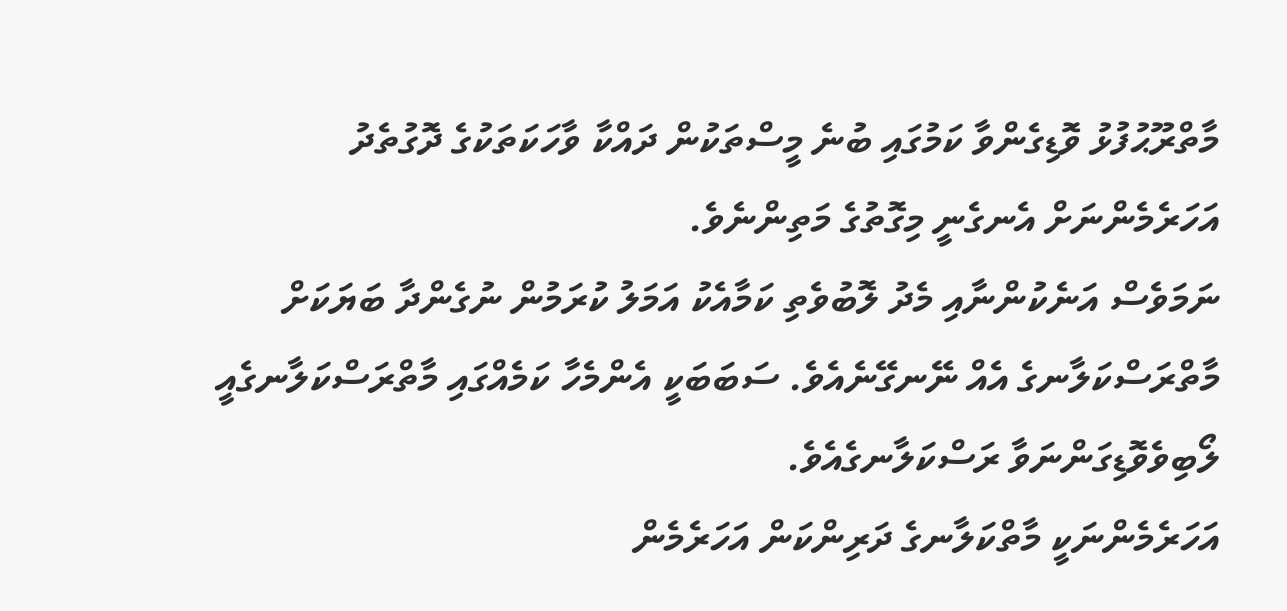މާތްރޫޙުފުޅު ވޮޑިގެންވާ ކަމުގައި ބުނެ މީސްތަކުން ދައްކާ ވާހަކަތަކުގެ ދޮގުތެދު އަހަރެމެންނަށް އެނގެނީ މިގޮތުގެ މަތިންނެވެ.
ނަމަވެސް އަނެކުންނާއި މެދު ލޮބުވެތި ކަމާއެކު އަމަލު ކުރަމުން ނުގެންދާ ބަޔަކަށް މާތްރަސްކަލާނގެ އެއް ނޭނގޭނެއެވެ. ސަބަބަކީ އެންމެހާ ކަމެއްގައި މާތްރަސްކަލާނގެއީ ލޯބިވެވޮޑިގަންނަވާ ރަސްކަލާނގެއެވެ.
އަހަރެމެންނަކީ މާތްކަލާނގެ ދަރިންކަން އަހަރެމެން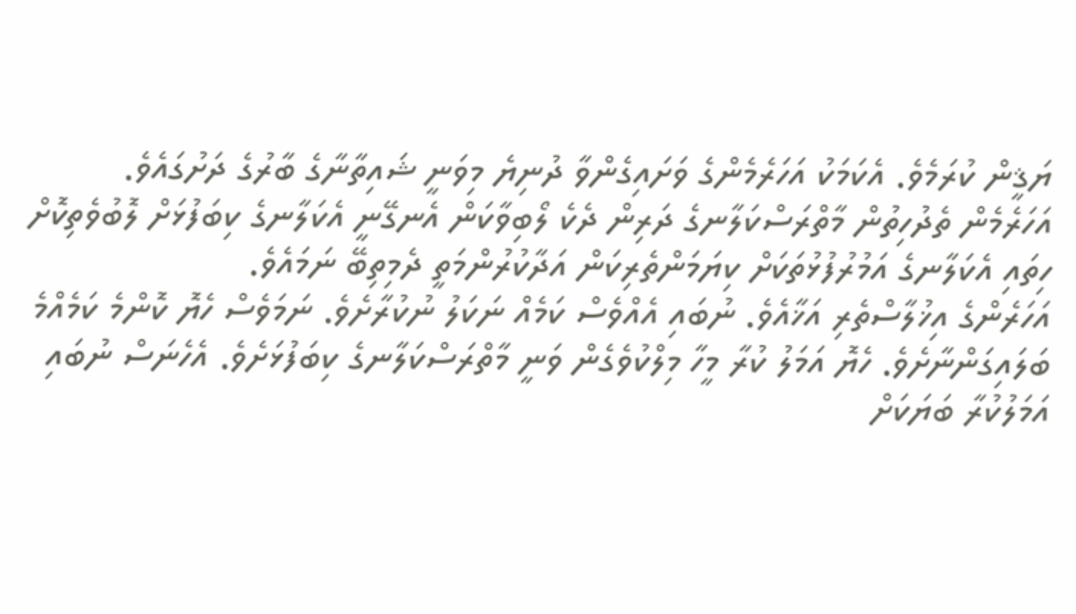ޔަޤީން ކުރަމެވެ. އެކަމަކު އަހަރެމެންގެ ވަށައިގެންވާ ދުނިޔެ މިވަނީ ޝައިތާނާގެ ބާރުގެ ދަށުގައެވެ.
އަހަރެމެން ތެދުހިތުން މާތްރަސްކަލާނގެ ދަރިން ދެކެ ލޯބިވާކަން އެނގޭނީ އެކަލާނގެ ކިބަފުޅަށް ލޮބުވެތިކޮށް ހިތައި އެކަލާނގެ އަމުރުފުޅުތަކަށް ކިޔަމަންތެރިކަން އަދާކުރުންމަތީ ދެމިތިބޭ ނަމައެވެ.
އަހަރެންގެ އިޚުލާސްތެރި އަޚާއެވެ. ނުބައި އެއްވެސް ކަމެއް ނަކަލު ނުކުރާށެވެ. ނަމަވެސް ހެޔޮ ކޮންމެ ކަމެއްމެ ބަލައިގަންނާށެވެ. ހެޔޮ އަމަލު ކުރާ މީހާ މިލްކުވެގެން ވަނީ މާތްރަސްކަލާނގެ ކިބަފުޅަށެވެ. އެހެނަސް ނުބައި އަމަލުކުރާ ބަޔަކަށް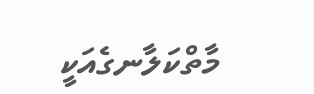މާތްކަލާނގެއަކީ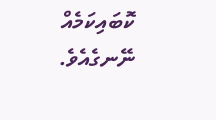ކޮބައިކަމެއް ނޭނގެއެވެ.